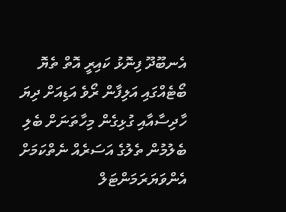އެނބޫދޫ ފިނޮޅު ކައިރީ އޮތް ތެޔޮ ބޯޓެއްގައި އަލިފާން ރޯވެ އަޑިއަށް ދިޔަ ހާދިސާއާއި ގުޅިގެން މިހާތަނަށް ބެލި ބެލުމުން ތެލުގެ އަސަރެއް ނެތްކަމަށް އެންވަޔަރަމަންޓަލް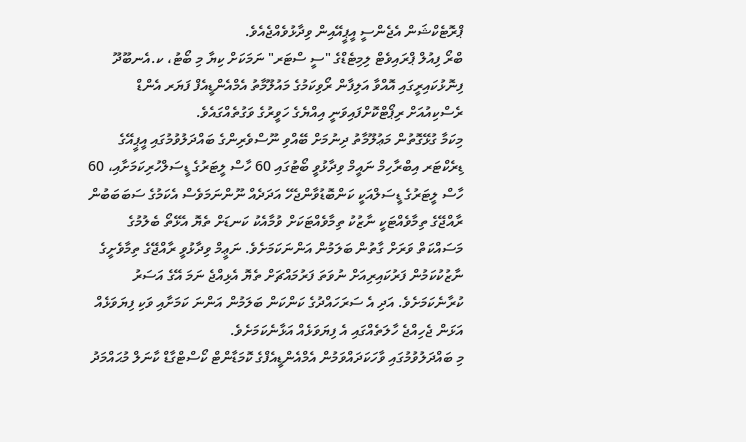ޕްރޮޓެކްޝަން އެޖެންސީ އީޕީއޭއިން ވިދާޅުވެއްޖެއެވެ.
ބްރޯ ފިއުލް ޕްރައިވެޓް ލިމިޓެޑްގެ "ސީ ސްޓަރ" ނަމަކަށް ކިޔާ މި ބޯޓު، ކ.އެނބޫދޫ ފިނޮޅުކައިރީގައި އޮއްވާ އަލިފާން ރޯވިކަމުގެ މައުލޫމާތު އެމްއެންޑީއެފް ފަޔަރ އެންޑް ރެސްކިއުއަށް ރިޕޯޓްކޮށްފައިވަނީ އިއްޔެގެ ހަވީރުގެ ވަގުތެއްގައެވެ.
މިކަމާ ގުޅޭގޮތުން މަޢުލޫމާތު ދިނުމަށް ބޭއްވި ނޫސްވެރިންގެ ބައްދަލުވުމުގައި އީޕީއޭގެ ޑިރެކްޓަރ އިބްރާހިމް ނައީމް ވިދާޅުވީ ބޯޓުގައި 60 ހާސް ލީޓަރުގެ ޑީސަލްހުރިކަމަށާއި، 60 ހާސް ލީޓަރުގެ ޑީސަލްއަކީ ކަންބޮޑުވާންޖެހޭ އަދަދެއް ނޫންނަމަވެސް އެކަމުގެ ސަބަބަބުން ރާއްޖޭގެ ތިމާވެއްޓަކީ ނާޒުކު ތިމާވެއްޓަކަށް ވުމާއެކު ކަނޑަށް ތެޔޮ އެޅޭތޯ ބެލުމުގެ މަސައްކަތް ވަރަށް ގާތުން ބަލަމުން އަންނަކަމަށެވެ. ނަޢީމް ވިދާޅުވީ ރާއްޖޭގެ ތިމާވެށީގެ ނާޒުކުކަމުން ފަރުކައިރިއަށް ނުވަތަ ފަރުމައްޗަށް ތެޔޮ އެޅިއްޖެ ނަމަ އޭގެ އަސަރު ކުރާނެކަމަށެވެ. އަދި އެ ސަރަހައްދުގެ ކަންކަން ބަލަމުން އަންނަ ކަމަށާއި ވަކި ފިޔަވަޅެއް އަޅަން ޖެހިއްޖެ ހާލަތެއްގައި އެ ފިޔަވަޅެއް އަޅާނެކަމަށެވެ.
މި ބައްދަލުވުމުގައި ވާހަކަދައްވަމުން އެމްއެންޑީއެފްގެ ކޮމަޑާންޓް ކޯސްޓްގާޑް ކާނަލް މުޙައްމަދު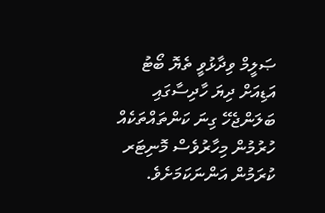ޞަލީމް ވިދާޅުވީ ތެޔޮ ބޯޓު އަޑިއަށް ދިޔަ ހާދިސާގައި ބަލަންޖެހޭ ގިނަ ކަންތައްތަކެއް ހުރުމުން މިހާރުވެސް މޮނިޓަރ ކުރަމުން އަންނަކަމަށެވެ.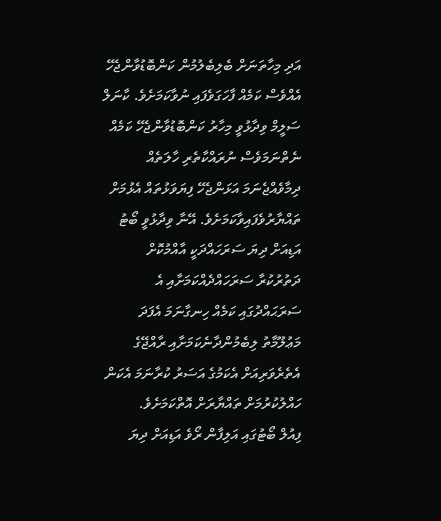އަދި މިހާތަނަށް ބެލިބެލުމުން ކަންބޮޑުވާންޖެހޭ އެއްވެސް ކަމެއް ފާހަގަވެފައި ނުވާކަމަށެވެ. ކާނަލް ސަލީމް ވިދާޅުވީ މިހާރު ކަންބޮޑުވާންޖެހޭ ކަމެއް ނެތްނަމަވެސް ނުރައްކާތެރި ހާލަތެއް ދިމާވެއްޖެނަމަ އަޅަންޖެހޭ ފިޔަވަޅުތައް އެޅުމަށް ތައްޔާރުވެފައިވާކަމަށެވެ. އޭނާ ވިދާޅުވީ ބޯޓު އަޑިއަށް ދިޔަ ސަރަހައްދަކީ އާއްމުކޮށް ދަތުރުކުރާ ސަރަހައްދެއްކަމަށާއި އެ ސަރަޙައްދުގައި ކަމެއް ހިނގާނަމަ އެފަދަ މަޢުލޫމާތު ލިބެމުންދާނެކަމަށާއި ރާއްޖޭގެ އެތެރެވަރިއަށް އެކަމުގެ އަސަރު ކުރާނަމަ އެކަން ހައްލުކުރުމަށް ތައްޔާރަށް އޮތްކަމަށެވެ.
ފިއުލް ބޯޓުގައި އަލިފާން ރޯވެ އަޑިއަށް ދިޔަ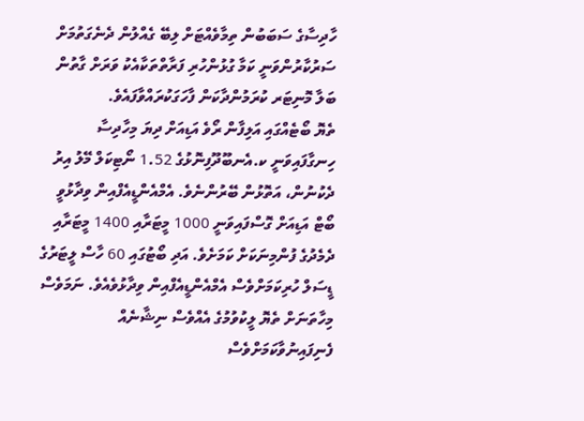ހާދިސާގެ ސަބަބުން ތިމާވެއްޓަށް ލިބޭ ގެއްލުން ދެނެގަތުމަށް ސަރުކާރުންވަނީ ކަމާ ގުޅުންހުރި ފަރާތްތަކާއެކު ވަރަށް ގާތުން ބަލާ މޮނިޓަރ ކުރަމުންދާކަން ފާހަގަކުރައްވާފައެވެ.
ތެޔޮ ބޯޓެއްގައި އަލިފާން ރޯވެ އަޑިއަށް ދިޔަ މިހާދިސާ ހިނގާފައިވަނީ ކ.އެނބޫދޫފިނޮޅުގެ 1.52 ނޯޓިކަލް މޭލު އިރު ދެކުނުން، އަތޮޅުން ބޭރުންނެވެ. އެމްއެންޑީއެފްއިން ވިދާޅުވީ ބޯޓް އަޑިއަށް ގޮސްފައިވަނީ 1000 މީޓަރާއި 1400 މީޓަރާއި ދެމެދުގެ ފުންމިނަކަށް ކަމަށެވެ. އަދި ބޯޓުގައި 60 ހާސް ލީޓަރުގެ ޑީސަލް ހުރިކަމަށްވެސް އެމްއެންޑީއެފްއިން ވިދާޅުވެއެވެ. ނަމަވެސް މިހާތަނަށް ތެޔޮ ލީކުވުމުގެ އެއްވެސް ނިޝާނެއް ފެނިފައިނުވާކަމަށްވެސް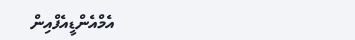އެމްއެންޑީއެފްއިން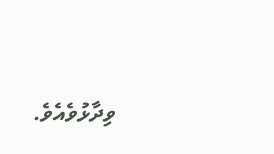ވިދާޅުވެއެވެ.